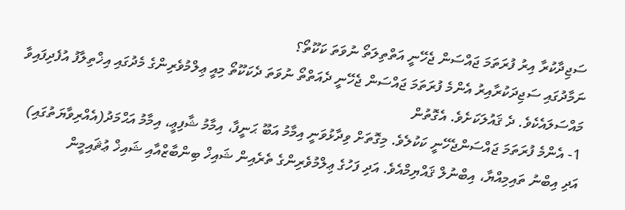ސަޖިދާކުރާ އިރު ފުރަތަމަ ޖައްސަން ޖެހޭނީ އަތްތިލަތޯ ނުވަތަ ކަކޫތޯ؟
ނަމާދުގައި ސަޖިދަކުރާއިރު އެންމެ ފުރަތަމަ ޖައްސަން ޖެހޭނީ ދެއަތްތޯ ނުވަތަ ދެކަކޫތޯ މިއީ ޢިލްމުވެރިންގެ މެދުގައި އިޚްތިލާފު އުފެދިފައިވާ މައްސަލައެކެވެ. ދެ ޤައުލަކަށެވެ. އެގޮތުން
1- އެންމެ ފުރަތަމަ ޖައްސަންޖެހޭނީ ކަކުލެވެ. މިގޮތަށް ވިދާޅުވަނީ އިމާމު އަބޫ ޙަނީފާ، އިމާމު ޝާފިޢީ، އިމާމު އަޙްމަދު(އެއްރިވާޔަތުގައި) އަދި އިބްނު ތައިމިއްޔާ، އިބްނުލް ޤައްޔިމްއެވެ. އަދި ފަހުގެ ޢިލްމުވެރިންގެ ތެރެއިން ޝައިޚް ބިންބާޒްއާއި ޝައިޚް ޢުޘައިމީން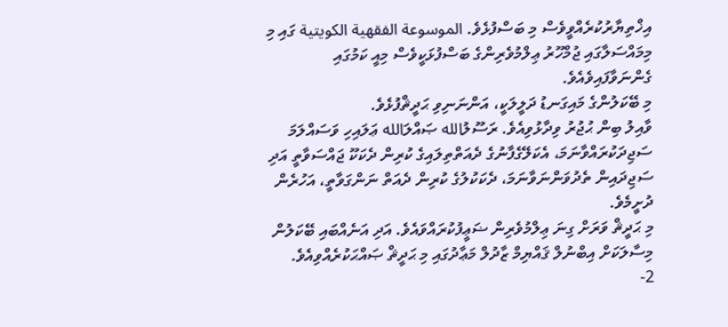އިޚްތިޔާރުކުރެއްވީވެސް މި ބަސްފުޅެވެ. الموسوعة الفقهية الكويتية ގައި މި މިމައްސަލާގައި ޖުމްހޫރު ޢިލްމުވެރިންގެ ބަސްފުޅަކީވެސް މިއީ ކަމުގައި ގެންނަވާފައިވެއެވެ.
މި ބޭކަލުންގެ މައިގަނޑު ދަލީލަކީ، އަންނަނިވި ޙަދީޘްފުޅެވެ.
ވާއިލު ބިން ޙުޖުރު ވިދާޅުވިއެވެ. ރަސޫލުالله ޞައްލަالله ޢަލައިހި ވަސައްލަމަ ސަޖިދަކުރައްވާނަމަ، އެކަލޭގެފާނުގެ ދެއަތްތިލައިގެ ކުރިން ދެކަކޫ ޖައްސަވާތީ އަދި ސަޖިދައިން ތެދުވަންނަވާނަމަ، ދެކަކުލުގެ ކުރިން ދެއަތް ނަންގަވާތީ، އަހުރެން ދުށީމެވެ.
މި ޙަދީޘް ވަރަށް ގިނަ ޢިލްމުވެރިން ޟަޢީފުކުރައްވައެވެ. އަދި އަނެއްބައި ބޭކަލުން މިސާލަކަށް އިބްނުލް ޤައްޔިމް ޒާދުލް މަޢާދުގައި މި ޙަދީޘް ޞައްޙަކުރެއްވިއެވެ.
2-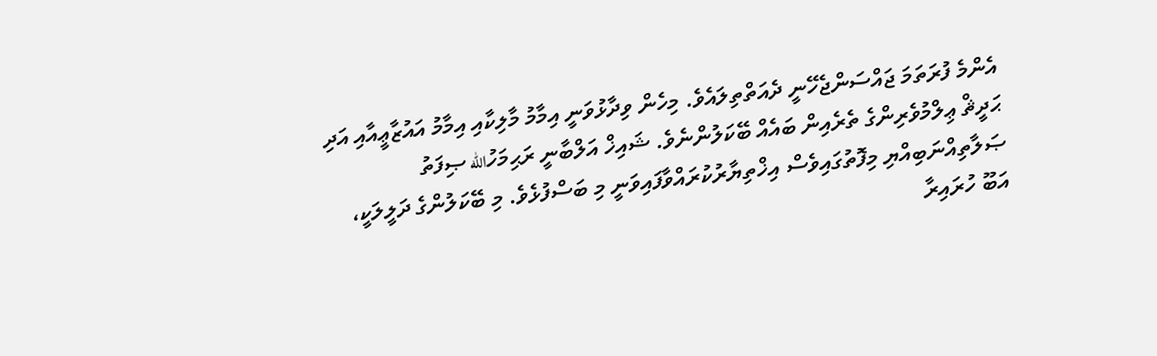އެންމެ ފުރަތަމަ ޖައްސަންޖެހޭނީ ދެއަތްތިލައެވެ. މިހެން ވިދާޅުވަނީ އިމާމު މާލިކާއި އިމާމު އައުޒާޢީއާއި އަދި ޙަދީޘް ޢިލްމުވެރިންގެ ތެރެއިން ބައެއް ބޭކަލުންނެވެ. ޝައިޚް އަލްބާނީ ރަޙިމަހުالله ޞިފަތު ޞަލާތިއްނަބިއްޔި މިފޮތުގައިވެސް އިޚްތިޔާރުކުރައްވާފައިވަނީ މި ބަސްފުޅެވެ. މި ބޭކަލުންގެ ދަލީލަކީ،
އަބޫ ހުރައިރާ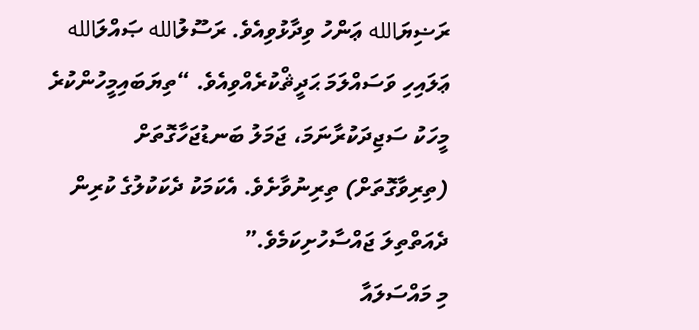ރަޟިޔަالله ޢަންހު ވިދާޅުވިއެވެ. ރަސޫލުالله ޞައްލަالله ޢަލައިހި ވަސައްލަމަ ޙަދީޘްކުރެއްވިއެވެ. “ތިޔަބައިމީހުންކުރެ މީހަކު ސަޖިދަކުރާނަމަ، ޖަމަލު ބަނޑުޖަހާގޮތަށް (ތިރިވާގޮތަށް) ތިރިނުވާށެވެ. އެކަމަކު ދެކަކުލުގެ ކުރިން ދެއަތްތިލަ ޖައްސާހުށިކަމެވެ.”
މި މައްސަލައާ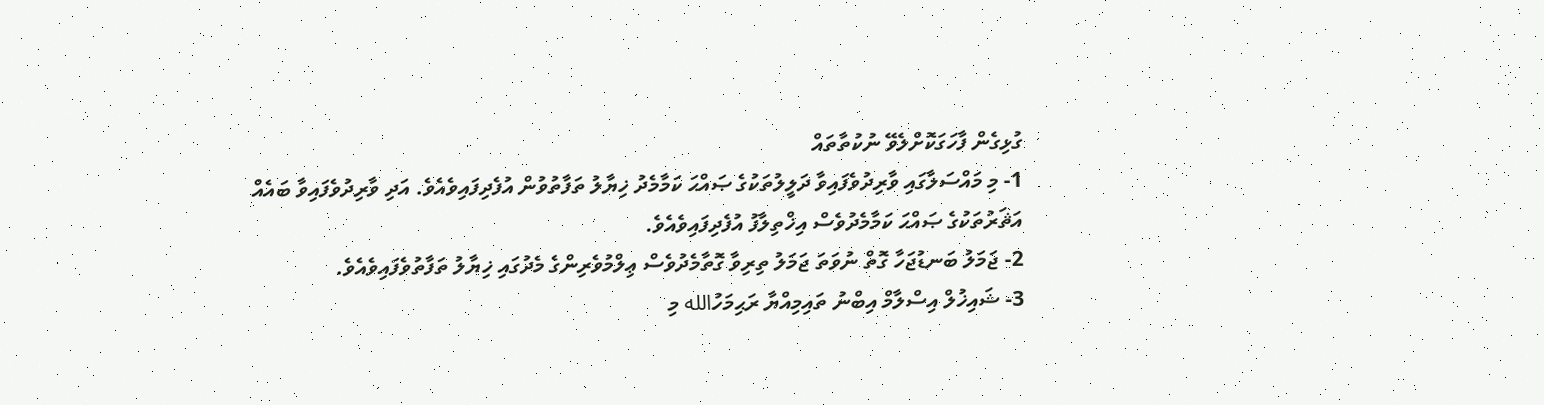ގުޅިގެން ފާހަގަކޮށްލެވޭ ނުކުތާތައް
1- މި މައްސަލާގައި ވާރިދުވެފައިވާ ދަލީލުތަކުގެ ޞައްޙަ ކަމާމެދު ޚިޔާލު ތަފާތުވުން އުފެދިފައިވެއެވެ. އަދި ވާރިދުވެފައިވާ ބައެއް އަޘަރުތަކުގެ ޞައްޙަ ކަމާމެދުވެސް އިޚްތިލާފު އުފެދިފައިވެއެވެ.
2- ޖަމަލު ބަނޑުޖަހާ ގޮތް ނުވަތަ ޖަމަލު ތިރިވާ ގޮތާމެދުވެސް ޢިލްމުވެރިންގެ މެދުގައި ޚިޔާލު ތަފާތުވެފައިވެއެވެ.
3- ޝައިޚުލް އިސްލާމް އިބްނު ތައިމިއްޔާ ރަޙިމަހުالله މި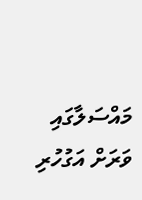މައްސަލާގައި ވަރަށް އަގުހުރި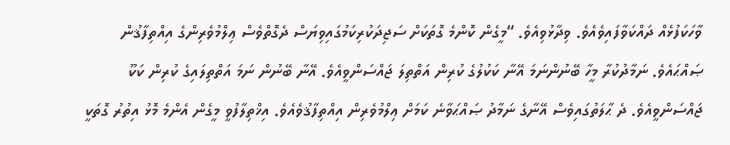ވާހަކަފުޅެއް ދައްކަވާފައިވެއެވެ. ވިދާޅުވިއެވެ. “މީގެން ކޮންމެ ގޮތަކަށް ސަޖިދަކުރިކަމުގައިވިޔަސް ދެގޮތްވެސް ޢިލްމުވެރިންގެ އިއްތިފާޤުން ޞައްޙައެވެ. ނަމާދުކުރާ މީހާ ބޭނުންނަމަ އޭނާ ކަކުލުގެ ކުރިން އަތްތިލަ ޖައްސަންވީއެވެ. އޭނާ ބޭނުން ނަމަ އަތްތިލައިގެ ކުރިން ކަކޫ ޖައްސަންވީއެވެ. ދެ ޙާލަތުގައިވެސް އޭނާގެ ނަމާދު ޞައްޙަވާނެ ކަމަށް ޢިލްމުވެރިން އިއްތިފާޤުވެއެވެ. އިޚްތިލާފުވީ މީގެން އެންމެ މޮޅު އިތުރު ގޮތަކީ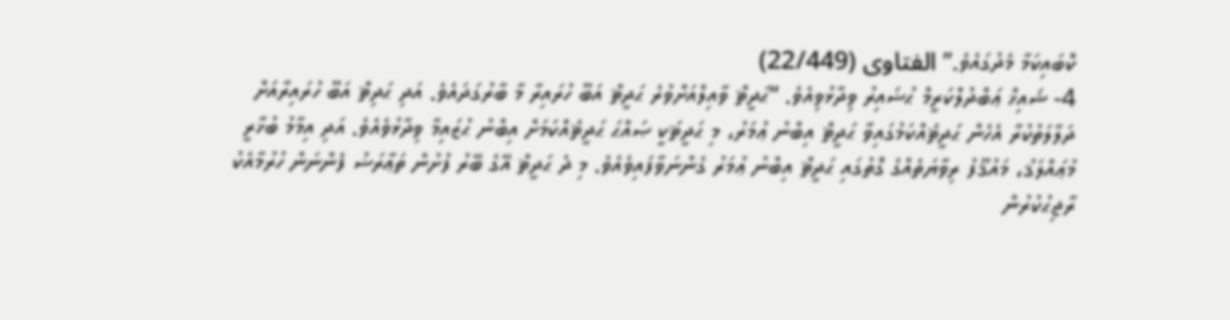ކޮބައިކަމާ މެދުގައެވެ.” الفتاوى (22/449)
4- ޝައިޚް ޢަބްދުލްކަރީމް ޙުޟައިރު ވިދާޅުވިއެވެ. “ޙަދީޘް ވާއިލްއަށްވުރެ ޙަދީޘް އަބޫ ހުރައިރާ މާ ބާރުގަދައެވެ. އަދި ޙަދިޘް އަބޫ ހުރައިރާއަށް ދަލާލަތުކުރާ އެހެން ޙަދީޘެއްކަމުގައިވާ ޙަދީޘް އިބްނު ޢުމަރު، މި ޙަދީޘަކީ ޞައްޙަ ޙަދީޘެއްކަމަށް އިބްނު ޙުޒައިމާ ވިދާޅުވެއެވެ. އަދި އިމާމު ބުޚާރީ މުޢައްލަޤު، މައުޤޫފު ރިވާޔަތެއްގެ ގޮތުގައި ޙަދީޘް އިބްނު ޢުމަރު ގެންނަވާފައިވެއެވެ. މި ދެ ޙަދީޘް އޭގެ ބޭރު ފުށުން ތަޢާރަޟު ފެންނަން ހުރުމާއެކު ރާޖިޙުކުރުން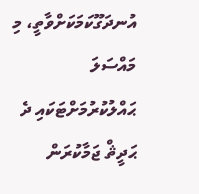އުނދަގޫކަމަކަށްވާތީ، މި މައްސަލަ ޙައްލުކުރުމަށްޓަކައި ދެ ޙަދީޘް ޖަމާކުރަން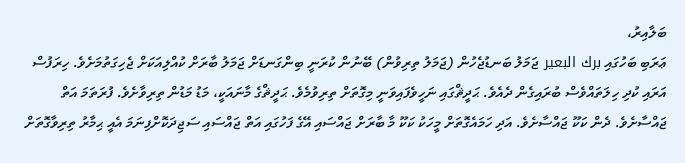ބަލާއިރު،
ޢަރަބި ބަހުގައި برك البعير ޖަމަލު ބަނޑުޖެހުން (ޖަމަލު ތިރިވުން) ބޭނުން ކުރަނީ ބިންގަނޑަށް ޖަމަލު ބާރަށް ކުއްލިއަކަށް ޖެހިގަތުމަށެވެ. ހިރަފުސް އަރައި ކުދި ހިލަތައްވެސް ބުރައިގެން ދެއެވެ. ޙަދީޘްގައި ނަހީވެފައިވަނީ މިގޮތަށް ތިރިވުމެވެ. ޙަދީޘްގެ މާނައަކީ، މަޑު މަޑުން ތިރިވާށެވެ. ފުރަތަމަ އަތް ޖައްސާށެވެ. ދެން ކަކޫ ޖައްސާށެވެ. އަދި ހަމައެގޮތަށް މީހަކު ކަކޫ މާ ބާރަށް ޖައްސައި އޭގެ ފަހުގައި އަތް ޖައްސައި ސަޖިދަކޮށްފިނަމަ އެއީ ޙިމާރު ތިރިވާގޮތަށް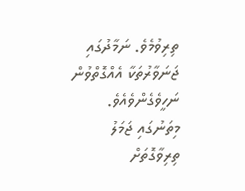ތިރިވުމެވެ. ނަމާދުގައި ޖަނަވާރުތަކާ އެއްގޮތްވުން ނަހީވެގެންވެއެވެ.
މިތަނުގައި ޖަމަލު ތިރިވާގޮތަށް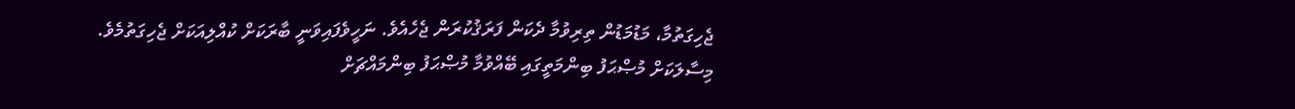ޖެހިގަތުމާ، މަޑުމަޑުން ތިރިވުމާ ދެކަން ފަރަޤުކުރަން ޖެހެއެވެ. ނަހީވެފައިވަނީ ބާރަކަށް ކުއްލިއަކަށް ޖެހިގަތުމެވެ.
މިސާލަކަށް މުޞްޙަފު ބިންމަތީގައި ބޭއްވުމާ މުޞްޙަފު ބިންމައްޗަށް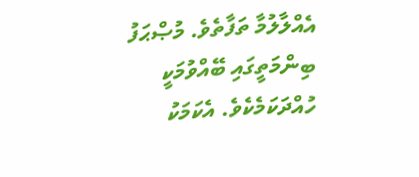އެއްލާލުމާ ތަފާތެވެ. މުޞްޙަފު ބިންމަތީގައި ބޭއްވުމަކީ ހުއްދަކަމެކެވެ. އެކަމަކު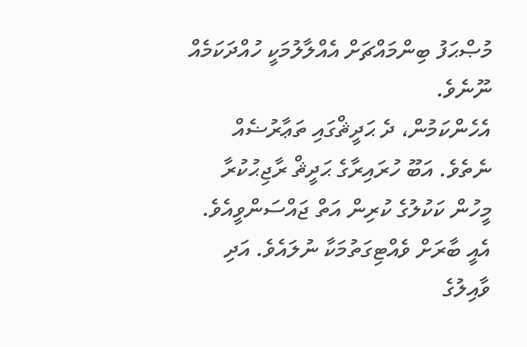މުޞްޙަފު ބިންމައްޗަށް އެއްލާލުމަކީ ހުއްދަކަމެއް ނޫނެވެ.
އެހެންކަމުން، ދެ ޙަދީޘްގައި ތަޢާރުޟެއް ނެތެވެ. އަބޫ ހުރައިރާގެ ޙަދީޘް ރާޖިޙުކުރާ މީހުން ކަކުލުގެ ކުރިން އަތް ޖައްސަންވީއެވެ. އެއީ ބާރަށް ވެއްޓިގަތުމަކާ ނުލައެވެ. އަދި ވާއިލުގެ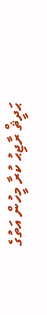ޙަދީޘް ރާޖިޙު ކުރާ މީހުން އަތުގެ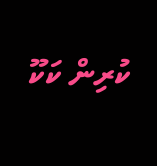ކުރިން ކަކޫ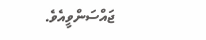ޖައްސަންވީއެވެ.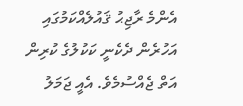އެންމެ ރާޖިޙު ޤައުލެއްކަމުގައި އަހުރެން ދެކެނީ ކަކުލުގެ ކުރިން އަތް ޖެއްސުމެވެ. އެއީ ޖަމަލު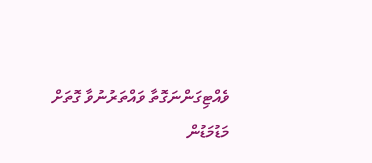ވެއްޓިގަންނަގޮތާ ވައްތަރުނުވާ ގޮތަށް މަޑުމަޑުން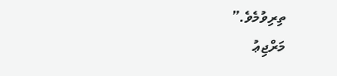ތިރިވުމެވެ.”
މަރްޖިޢު